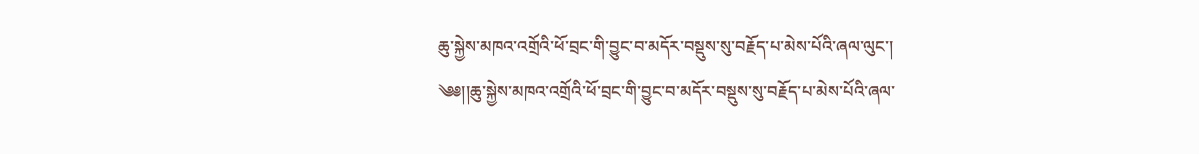ཆུ་སྐྱེས་མཁའ་འགྲོའི་ཕོ་བྲང་གི་བྱུང་བ་མདོར་བསྡུས་སུ་བརྗོད་པ་མེས་པོའི་ཞལ་ལུང་།
༄༅།།ཆུ་སྐྱེས་མཁའ་འགྲོའི་ཕོ་བྲང་གི་བྱུང་བ་མདོར་བསྡུས་སུ་བརྗོད་པ་མེས་པོའི་ཞལ་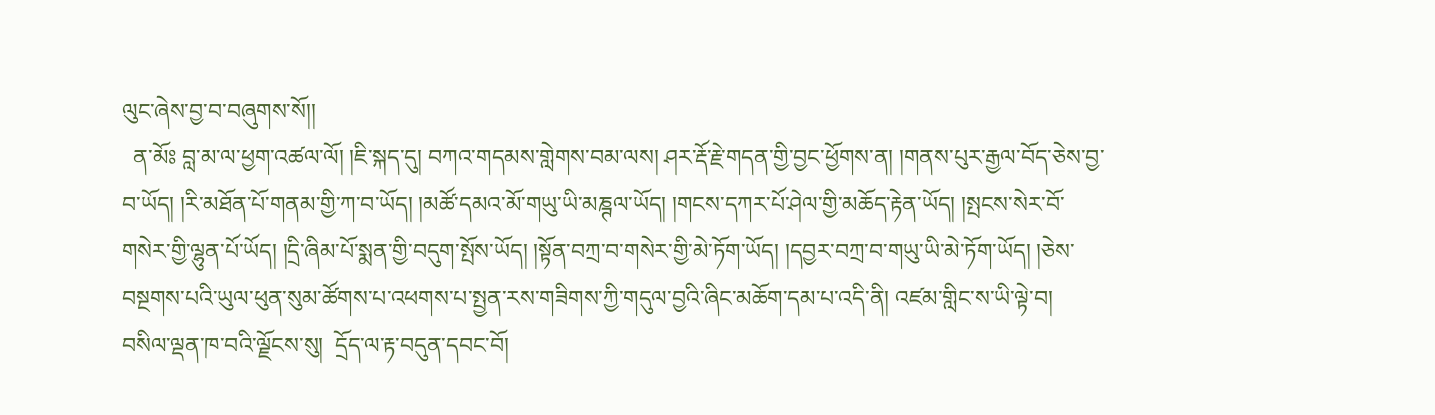ལུང་ཞེས་བྱ་བ་བཞུགས་སོ།།
  ན་མོཿ བླ་མ་ལ་ཕྱག་འཚལ་ལོ། །ཇི་སྐད་དུ། བཀའ་གདམས་གླེགས་བམ་ལས། ཤར་རྡོ་རྗེ་གདན་གྱི་བྱང་ཕྱོགས་ན། །གནས་པུར་རྒྱལ་བོད་ཅེས་བྱ་བ་ཡོད། །རི་མཐོན་པོ་གནམ་གྱི་ཀ་བ་ཡོད། །མཚོ་དམའ་མོ་གཡུ་ཡི་མཎྚལ་ཡོད། །གངས་དཀར་པོ་ཤེལ་གྱི་མཆོད་རྟེན་ཡོད། །སྤངས་སེར་བོ་གསེར་གྱི་ལྷུན་པོ་ཡོད། །དྲི་ཞིམ་པོ་སྨན་གྱི་བདུག་སྤོས་ཡོད། །སྟོན་བཀྲ་བ་གསེར་གྱི་མེ་ཏོག་ཡོད། །དབྱར་བཀྲ་བ་གཡུ་ཡི་མེ་ཏོག་ཡོད། །ཅེས་བསྔགས་པའི་ཡུལ་ཕུན་སུམ་ཚོགས་པ་འཕགས་པ་སྤྱན་རས་གཟིགས་ཀྱི་གདུལ་བྱའི་ཞིང་མཆོག་དམ་པ་འདི་ནི། འཛམ་གླིང་ས་ཡི་ལྟེ་བ།  བསིལ་ལྡན་ཁ་བའི་ལྗོངས་སུ།  དྲོད་ལ་རྟ་བདུན་དབང་བོ།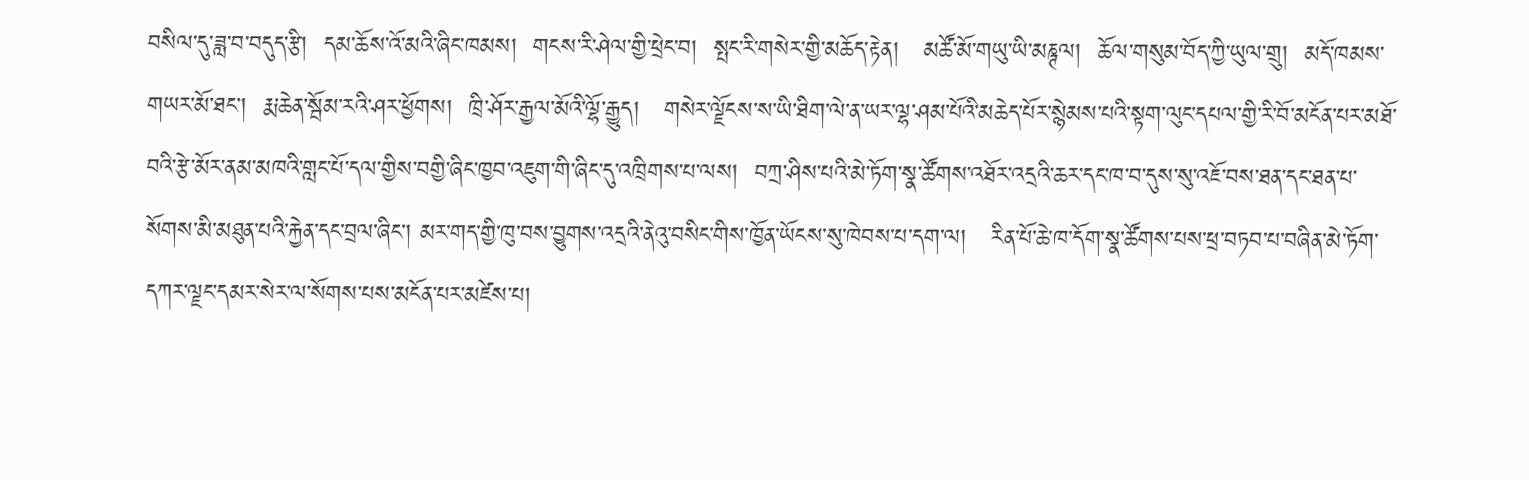བསིལ་དུ་ཟླ་བ་བདུད་རྩི།  དམ་ཆོས་འོ་མའི་ཞིང་ཁམས།  གངས་རི་ཤེལ་གྱི་ཕྲེང་བ།  སྤང་རི་གསེར་གྱི་མཆོད་རྟེན།   མཚོ་མོ་གཡུ་ཡི་མཎྚལ།  ཆོལ་གསུམ་བོད་ཀྱི་ཡུལ་གྲུ།  མདོ་ཁམས་གཡར་མོ་ཐང་།  རྨ་ཆེན་སྦོམ་རའི་ཤར་ཕྱོགས།  ཁྲི་ཤོར་རྒྱལ་མོའི་ལྷོ་རྒྱུད།   གསེར་ལྗོངས་ས་ཡི་ཐིག་ལེ་ན་ཡར་ལྷ་ཤམ་པོའི་མཆེད་པོར་སྙེམས་པའི་སྟག་ལུང་དཔལ་གྱི་རི་བོ་མངོན་པར་མཐོ་བའི་རྩེ་མོར་ནམ་མཁའི་གླང་པོ་དལ་གྱིས་བགྱི་ཞིང་ཁྱབ་འཇུག་གི་ཞིང་དུ་འཁྲིགས་པ་ལས།  བཀྲ་ཤིས་པའི་མེ་ཏོག་སྣ་ཚོགས་འཐོར་འདྲའི་ཆར་དང་ཁ་བ་དུས་སུ་འཇོ་བས་ཐན་དང་ཐན་པ་སོགས་མི་མཐུན་པའི་རྐྱེན་དང་བྲལ་ཞིང་། མར་གད་གྱི་ཁུ་བས་བྱུགས་འདྲའི་ནེའུ་བསིང་གིས་ཁྱོན་ཡོངས་སུ་ཁེབས་པ་དག་ལ།   རིན་པོ་ཆེ་ཁ་དོག་སྣ་ཚོགས་པས་ཕྲ་བཏབ་པ་བཞིན་མེ་ཏོག་དཀར་ལྗང་དམར་སེར་ལ་སོགས་པས་མངོན་པར་མཛེས་པ།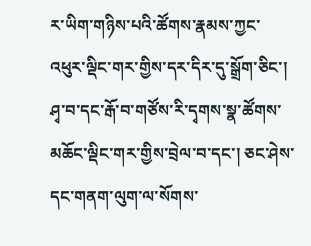ར་ཡིག་གཉིས་པའི་ཚོགས་རྣམས་ཀྱང་འཕུར་ལྡིང་གར་གྱིས་དར་དིར་དུ་སྒྲོག་ཅིང་། ཤྭ་བ་དང་རྒོ་བ་གཙོས་རི་དྭགས་སྣ་ཚོགས་མཆོང་ལྡིང་གར་གྱིས་བྲེལ་བ་དང་། ཅང་ཤེས་དང་གནག་ལུག་ལ་སོགས་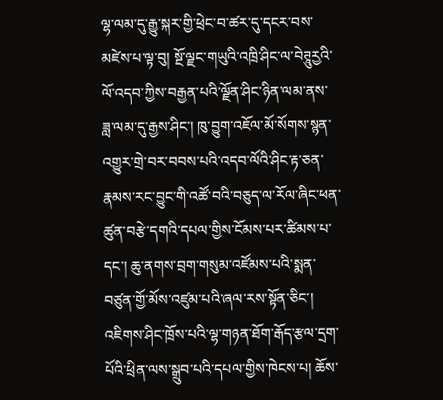ལྷ་ལམ་དུ་རྒྱུ་སྐར་གྱི་ཕྲེང་བ་ཚར་དུ་དངར་བས་མཛེས་པ་ལྟ་བུ། སྔོ་ལྗང་གཡུའི་འཁྲི་ཤིང་ལ་བེཊཱུརྱའི་ལོ་འདབ་ཀྱིས་བརྒྱན་པའི་ལྗོན་ཤིང་ཉིན་ལམ་ནས་ཟླ་ལམ་དུ་རྒྱས་ཤིང་། ཁུ་བྱུག་འཇོལ་མོ་སོགས་སྙན་འགྱུར་གྲེ་བར་བབས་པའི་འདབ་ལོའི་ཤིང་རྟ་ཅན་རྣམས་རང་བྱུང་གི་འཚོ་བའི་བཅུད་ལ་རོལ་ཞིང་ཕན་ཚུན་བརྩེ་དགའི་དཔལ་གྱིས་ངོམས་པར་ཚིམས་པ་དང་། ཆུ་ནགས་བྲག་གསུམ་འཛོམས་པའི་སྨན་བཙུན་གྱོ་མོས་འཛུམ་པའི་ཞལ་རས་སྟོན་ཅིང་། འཇིགས་ཤིང་ཁྲོས་པའི་ལྷ་གཉན་ཐོག་རྒོད་རྩལ་དྲག་པོའི་ཕྲིན་ལས་སྒྲུབ་པའི་དཔལ་གྱིས་ཁེངས་པ། ཆོས་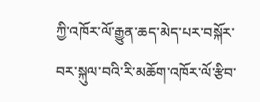ཀྱི་འཁོར་ལོ་རྒྱུན་ཆད་མེད་པར་བསྐོར་བར་སྐུལ་བའི་རི་མཆོག་འཁོར་ལོ་རྩིབ་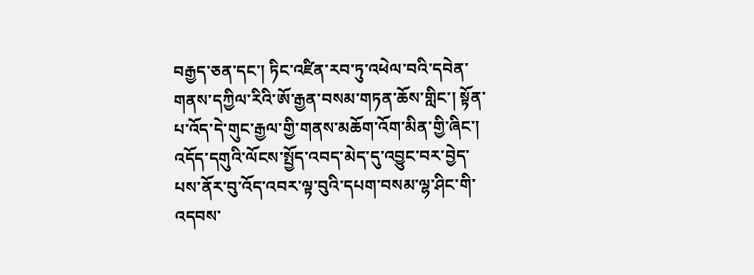བརྒྱད་ཅན་དང་། ཏིང་འཛིན་རབ་ཏུ་འཕེལ་བའི་དབེན་གནས་དཀྱིལ་རིའི་ཨོ་རྒྱན་བསམ་གཏན་ཆོས་གླིང་། སྟོན་པ་འོད་དེ་གུང་རྒྱལ་གྱི་གནས་མཆོག་འོག་མིན་གྱི་ཞིང་། འདོད་དགུའི་ལོངས་སྤྱོད་འབད་མེད་དུ་འབྱུང་བར་བྱེད་པས་ནོར་བུ་འོད་འབར་ལྟ་བུའི་དཔག་བསམ་ལྷ་ཤིང་གི་འདབས་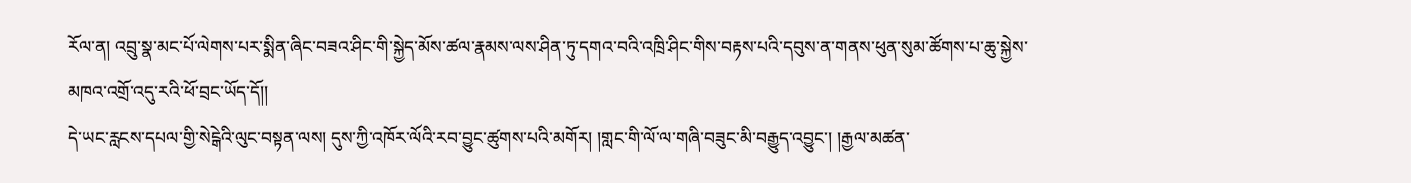རོལ་ན། འབྲུ་སྣ་མང་པོ་ལེགས་པར་སྨིན་ཞིང་བཟའ་ཤིང་གི་སྐྱེད་མོས་ཚལ་རྣམས་ལས་ཤིན་ཏུ་དགའ་བའི་འཁྲི་ཤིང་གིས་བརྟས་པའི་དབུས་ན་གནས་ཕུན་སུམ་ཚོགས་པ་ཆུ་སྐྱེས་མཁའ་འགྲོ་འདུ་རའི་ཕོ་བྲང་ཡོད་དོ།།
དེ་ཡང་རླངས་དཔལ་གྱི་སེངྒེའི་ལུང་བསྟན་ལས། དུས་ཀྱི་འཁོར་ལོའི་རབ་བྱུང་ཚུགས་པའི་མགོར། །གླང་གི་ལོ་ལ་གཞི་བཟུང་མི་བརྒྱུད་འབྱུང་། །རྒྱལ་མཚན་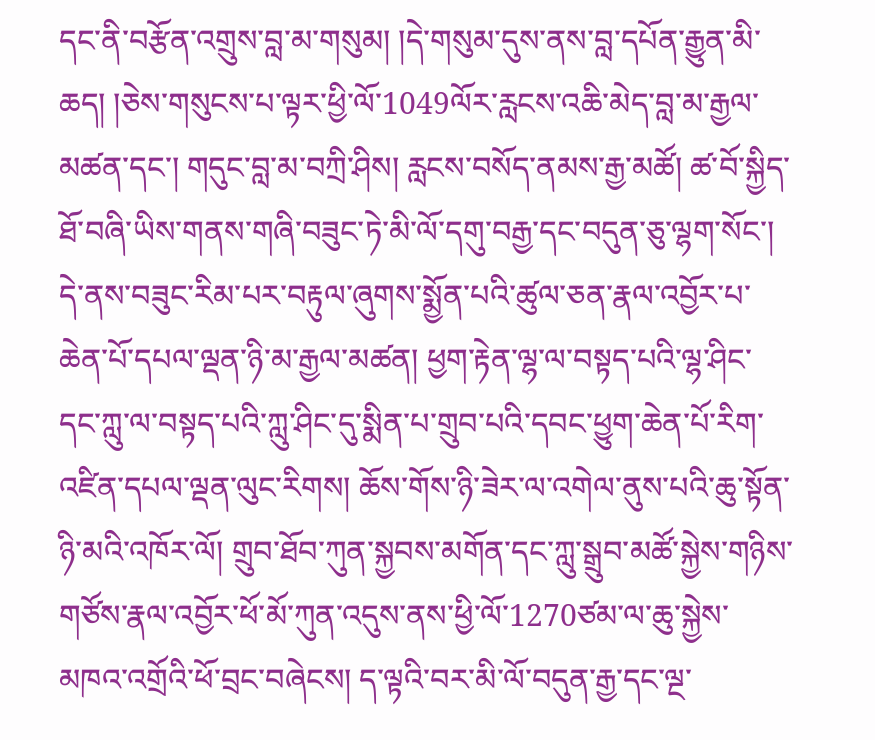དང་ནི་བརྩོན་འགྲུས་བླ་མ་གསུམ། །དེ་གསུམ་དུས་ནས་བླ་དཔོན་རྒྱུན་མི་ཆད། །ཅེས་གསུངས་པ་ལྟར་ཕྱི་ལོ་1049ལོར་རླངས་འཆི་མེད་བླ་མ་རྒྱལ་མཚན་དང་། གདུང་བླ་མ་བཀྲི་ཤིས། རླངས་བསོད་ནམས་རྒྱ་མཚོ། ཚ་བོ་སྐྱིད་ཐོ་བཞི་ཡིས་གནས་གཞི་བཟུང་ཏེ་མི་ལོ་དགུ་བརྒྱ་དང་བདུན་ཅུ་ལྷག་སོང་། དེ་ནས་བཟུང་རིམ་པར་བརྟུལ་ཞུགས་སྨྱོན་པའི་ཚུལ་ཅན་རྣལ་འབྱོར་པ་ཆེན་པོ་དཔལ་ལྡན་ཉི་མ་རྒྱལ་མཚན། ཕྱག་རྟེན་ལྷ་ལ་བསྟད་པའི་ལྷ་ཤིང་དང་ཀླུ་ལ་བསྟད་པའི་ཀླུ་ཤིང་དུ་སྨིན་པ་གྲུབ་པའི་དབང་ཕྱུག་ཆེན་པོ་རིག་འཛིན་དཔལ་ལྡན་ལུང་རིགས། ཆོས་གོས་ཉི་ཟེར་ལ་འགེལ་ནུས་པའི་ཆུ་སྟོན་ཉི་མའི་འཁོར་ལོ། གྲུབ་ཐོབ་ཀུན་སྐྱབས་མགོན་དང་ཀླུ་སྒྲུབ་མཚོ་སྐྱེས་གཉིས་གཙོས་རྣལ་འབྱོར་ཕོ་མོ་ཀུན་འདུས་ནས་ཕྱི་ལོ་1270ཙམ་ལ་ཆུ་སྐྱེས་མཁའ་འགྲོའི་ཕོ་བྲང་བཞེངས། ད་ལྟའི་བར་མི་ལོ་བདུན་རྒྱ་དང་ལྔ་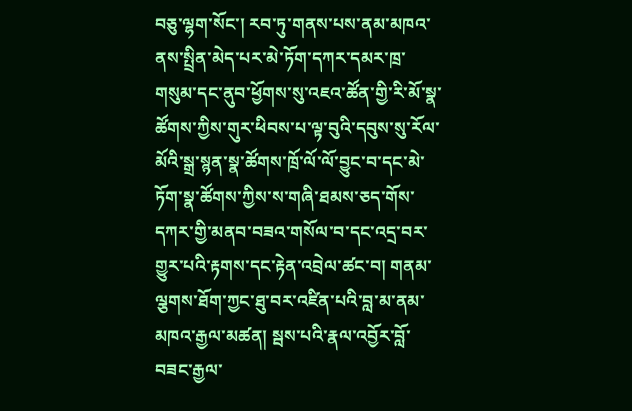བཅུ་ལྷག་སོང་། རབ་ཏུ་གནས་པས་ནམ་མཁའ་ནས་སྤྲིན་མེད་པར་མེ་ཏོག་དཀར་དམར་ཁྲ་གསུམ་དང་ནུབ་ཕྱོགས་སུ་འཇའ་ཚོན་གྱི་རི་མོ་སྣ་ཚོགས་ཀྱིས་གུར་ཕིབས་པ་ལྟ་བུའི་དབུས་སུ་རོལ་མོའི་སྒྲ་སྙན་སྣ་ཚོགས་ཁྲོ་ལོ་ལོ་བྱུང་བ་དང་མེ་ཏོག་སྣ་ཚོགས་ཀྱིས་ས་གཞི་ཐམས་ཅད་གོས་དཀར་གྱི་མནབ་བཟའ་གསོལ་བ་དང་འདྲ་བར་གྱུར་པའི་རྟགས་དང་རྟེན་འབྲེལ་ཚང་བ། གནམ་ལྕགས་ཐོག་ཀྱང་ཐུ་བར་འཛིན་པའི་བླ་མ་ནམ་མཁའ་རྒྱལ་མཚན། སྦས་པའི་རྣལ་འབྱོར་བློ་བཟང་རྒྱལ་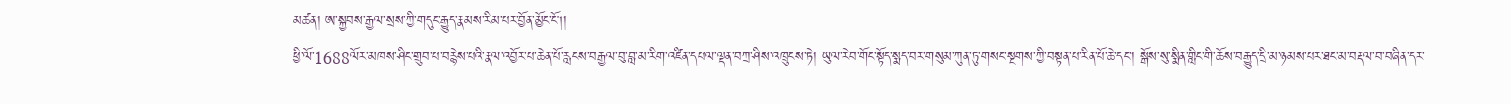མཚན། ཨ་སྐྱབས་རྒྱལ་སྲས་ཀྱི་གདུང་རྒྱུད་རྣམས་རིམ་པར་བྱོན་མྱོང་ངོ།།
ཕྱི་ལོ་1688ལོར་མཁས་ཤིང་གྲུབ་པ་བརྙེས་པའི་རྣལ་འབྱོར་པ་ཆེན་པོ་རླངས་བརྒྱལ་བུ་བླ་མ་རིག་འཛིན་དཔལ་ལྡན་བཀྲ་ཤིས་འཁྲུངས་ཏེ། ཡུལ་རེབ་གོང་སྟོད་སྨད་བར་གསུམ་ཀུན་ཏུ་གསང་སྔགས་ཀྱི་བསྟན་པ་རིན་པོ་ཆེ་དང་། སྒོས་སུ་སྨིན་གླིང་གི་ཆོས་བརྒྱུད་དྲི་མ་ཉམས་པར་ཐང་མ་བརྡལ་བ་བཞིན་དར་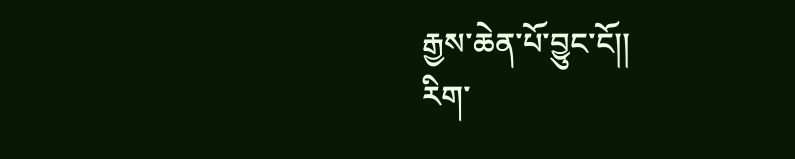རྒྱས་ཆེན་པོ་བྱུང་ངོ།།
རིག་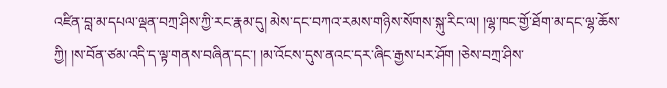འཛིན་བླ་མ་དཔལ་ལྡན་བཀྲ་ཤིས་ཀྱི་རང་རྣམ་དུ། མེས་དང་བཀའ་རམས་གཉིས་སོགས་སྐུ་རིང་ལ། །ལྷ་ཁང་གྱོ་ཐོག་མ་དང་ལྷ་ཆོས་ཀྱི། །ས་བོན་ཙམ་འདི་ད་ལྟ་གནས་བཞིན་དང་། །མ་འོངས་དུས་ནའང་དར་ཞིང་རྒྱས་པར་ཤོག །ཅེས་བཀྲ་ཤིས་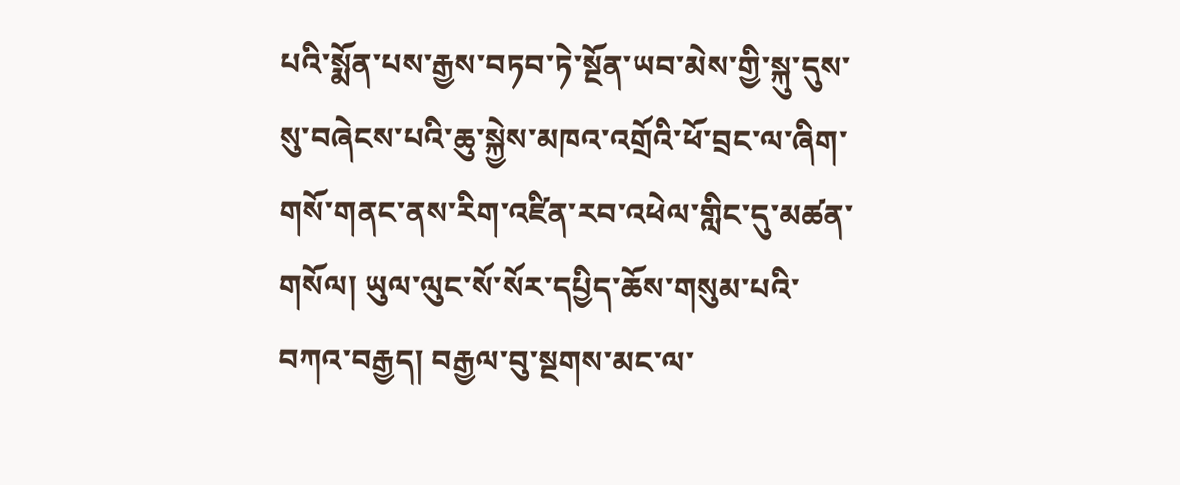པའི་སྨོན་པས་རྒྱས་བཏབ་ཏེ་སྔོན་ཡབ་མེས་གྱི་སྐུ་དུས་སུ་བཞེངས་པའི་ཆུ་སྐྱེས་མཁའ་འགྲོའི་ཕོ་བྲང་ལ་ཞིག་གསོ་གནང་ནས་རིག་འཛིན་རབ་འཕེལ་གླིང་དུ་མཚན་གསོལ། ཡུལ་ལུང་སོ་སོར་དཔྱིད་ཆོས་གསུམ་པའི་བཀའ་བརྒྱད། བརྒྱལ་བུ་སྔགས་མང་ལ་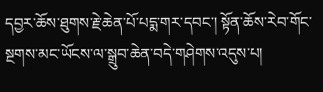དབྱར་ཆོས་ཐུགས་རྗེ་ཆེན་པོ་པདྨ་གར་དབང་། སྟོན་ཆོས་རེབ་གོང་སྔགས་མང་ཡོངས་ལ་སྒྲུབ་ཆེན་བདེ་གཤེགས་འདུས་པ།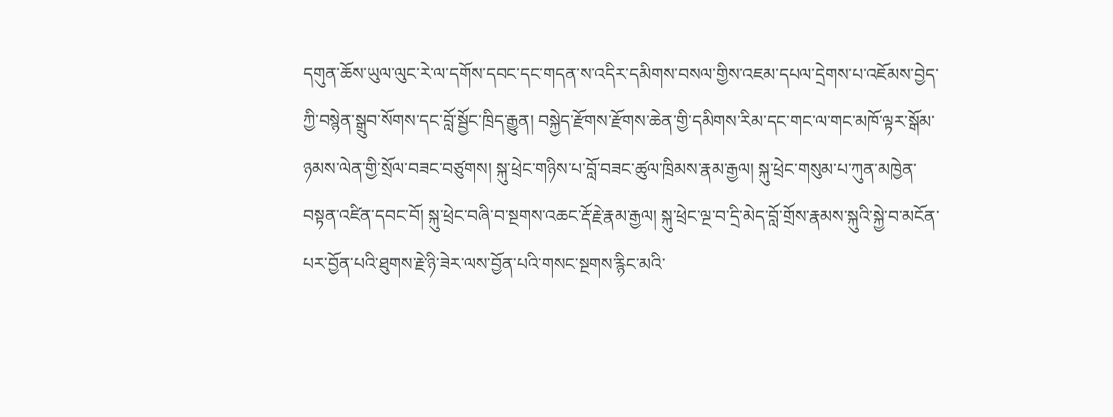དགུན་ཆོས་ཡུལ་ལུང་རེ་ལ་དགོས་དབང་དང་གདན་ས་འདིར་དམིགས་བསལ་གྱིས་འཇམ་དཔལ་དྲེགས་པ་འཇོམས་བྱེད་ཀྱི་བསྙེན་སྒྲུབ་སོགས་དང་བློ་སྦྱོང་ཁྲིད་རྒྱུན། བསྐྱེད་རྫོགས་རྫོགས་ཆེན་གྱི་དམིགས་རིམ་དང་གང་ལ་གང་མཁོ་ལྟར་སྒོམ་ཉམས་ལེན་གྱི་སྲོལ་བཟང་བཙུགས། སྐུ་ཕྲེང་གཉིས་པ་བློ་བཟང་ཚུལ་ཁྲིམས་རྣམ་རྒྱལ། སྐུ་ཕྲེང་གསུམ་པ་ཀུན་མཁྱེན་བསྟན་འཛིན་དབང་བོ། སྐུ་ཕྲེང་བཞི་བ་སྔགས་འཆང་རྡོ་རྗེ་རྣམ་རྒྱལ། སྐུ་ཕྲེང་ལྔ་བ་དྲི་མེད་བློ་གྲོས་རྣམས་སྐུའི་སྐྱེ་བ་མངོན་པར་བྱོན་པའི་ཐུགས་རྗེ་ཉི་ཟེར་ལས་བྱོན་པའི་གསང་སྔགས་རྙིང་མའི་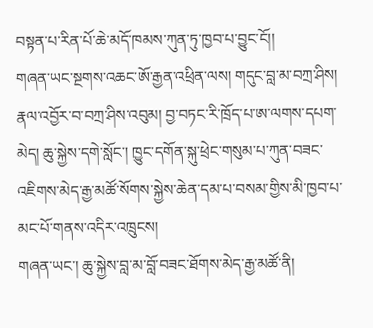བསྟན་པ་རིན་པོ་ཆེ་མདོ་ཁམས་ཀུན་ཏུ་ཁྱབ་པ་བྱུང་ངོ།།
གཞན་ཡང་སྔགས་འཆང་ཨོ་རྒྱན་འཕྲིན་ལས། གདུང་བླ་མ་བཀྲ་ཤིས། རྣལ་འབྱོར་བ་བཀྲ་ཤིས་འབུམ། བྱ་བཏང་རི་ཁྲོད་པ་ཨ་ལགས་དཔག་མེད། ཆུ་སྐྱེས་དགེ་སློང་། ཁྱུང་དགོན་སྐུ་ཕྲེང་གསུམ་པ་ཀུན་བཟང་འཇིགས་མེད་རྒྱ་མཚོ་སོགས་སྐྱེས་ཆེན་དམ་པ་བསམ་གྱིས་མི་ཁྱབ་པ་མང་པོ་གནས་འདིར་འཁྲུངས།
གཞན་ཡང་། ཆུ་སྐྱེས་བླ་མ་བློ་བཟང་ཐོགས་མེད་རྒྱ་མཚོ་ནི།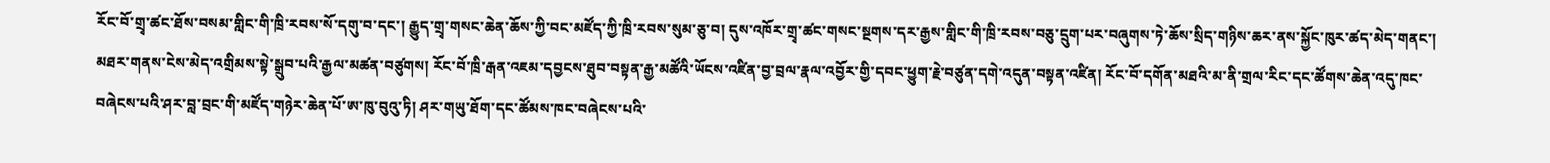རོང་བོ་གྲྭ་ཚང་ཐོས་བསམ་གླིང་གི་ཁྲི་རབས་སོ་དགུ་བ་དང་། རྒྱུད་གྲྭ་གསང་ཆེན་ཆོས་ཀྱི་བང་མཛོད་ཀྱི་ཁྲི་རབས་སུམ་ཅུ་བ། དུས་འཁོར་གྲྭ་ཚང་གསང་སྔགས་དར་རྒྱས་གླིང་གི་ཁྲི་རབས་བཅུ་དྲུག་པར་བཞུགས་ཏེ་ཆོས་སྲིད་གཉིས་ཆར་ནས་སྐྱོང་ཁུར་ཚད་མེད་གནང་། མཐར་གནས་ངེས་མེད་འགྲིམས་སྟེ་སྒྲུབ་པའི་རྒྱལ་མཚན་བཙུགས། རོང་བོ་ཁྲི་རྒན་འཇམ་དབྱངས་ཐུབ་བསྟན་རྒྱ་མཚོའི་ཡོངས་འཛིན་བྱ་བྲལ་རྣལ་འབྱོར་གྱི་དབང་ཕྱུག་རྗེ་བཙུན་དགེ་འདུན་བསྟན་འཛིན། རོང་བོ་དགོན་མཐའི་མ་ནི་གྲལ་རིང་དང་ཚོགས་ཆེན་འདུ་ཁང་བཞེངས་པའི་ཤར་བླ་བྲང་གི་མཛོད་གཉེར་ཆེན་པོ་ཨ་ཁུ་བུའུ་ཏི། ཤར་གཡུ་ཐོག་དང་ཚོམས་ཁང་བཞེངས་པའི་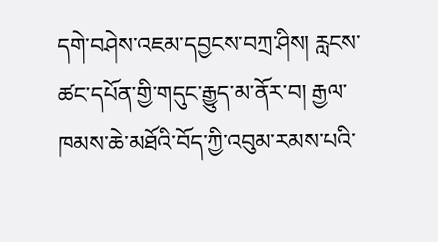དགེ་བཤེས་འཇམ་དབྱངས་བཀྲ་ཤིས། རླངས་ཚང་དཔོན་གྱི་གདུང་རྒྱུད་མ་ནོར་བ། རྒྱལ་ཁམས་ཆེ་མཐོའི་བོད་ཀྱི་འབུམ་རམས་པའི་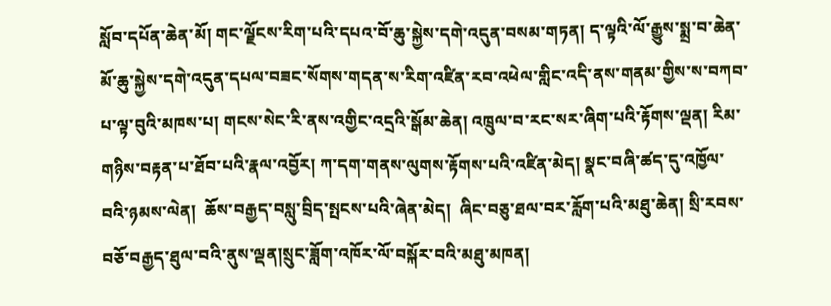སློབ་དཔོན་ཆེན་མོ། གང་ལྗོངས་རིག་པའི་དཔའ་བོ་ཆུ་སྐྱེས་དགེ་འདུན་བསམ་གཏན། ད་ལྟའི་ལོ་རྒྱུས་སྨྲ་བ་ཆེན་མོ་ཆུ་སྐྱེས་དགེ་འདུན་དཔལ་བཟང་སོགས་གདན་ས་རིག་འཛིན་རབ་འཕེལ་གླིང་འདི་ནས་གནམ་གྱིས་ས་བཀབ་པ་ལྟ་བུའི་མཁས་པ། གངས་སེང་རི་ནས་འགྱིང་འདྲའི་སྒོམ་ཆེན། འཁྲུལ་བ་རང་སར་ཞིག་པའི་རྟོགས་ལྡན། རིམ་གཉིས་བརྟན་པ་ཐོབ་པའི་རྣལ་འབྱོར། ཀ་དག་གནས་ལུགས་རྟོགས་པའི་འཛིན་མེད། སྣང་བཞི་ཚད་དུ་འཁྱོལ་བའི་ཉམས་ལེན།  ཆོས་བརྒྱད་བསླུ་བྲིད་སྤངས་པའི་ཞེན་མེད།  ཞིང་བཅུ་ཐལ་བར་རློག་པའི་མཐུ་ཆེན། སྲི་རབས་བཅོ་བརྒྱད་ཐུལ་བའི་ནུས་ལྡན།སྲུང་ཟློག་འཁོར་ལོ་བསྐོར་བའི་མཐུ་མཁན།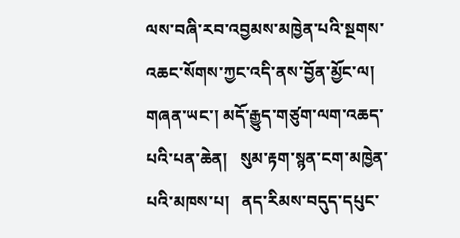ལས་བཞི་རབ་འབྱམས་མཁྱེན་པའི་སྔགས་འཆང་སོགས་ཀྱང་འདི་ནས་བྱོན་མྱོང་ལ། གཞན་ཡང་། མདོ་རྒྱུད་གཙུག་ལག་འཆད་པའི་པན་ཆེན།   སུམ་རྟག་སྙན་ངག་མཁྱེན་པའི་མཁས་པ།   ནད་རིམས་བདུད་དཔུང་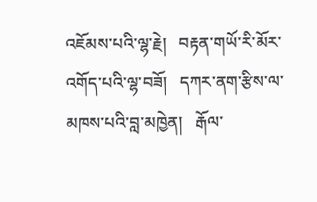འཇོམས་པའི་ལྷ་རྗེ།   བརྟན་གཡོ་རི་མོར་འགོད་པའི་ལྷ་བཟོ།   དཀར་ནག་རྩིས་ལ་མཁས་པའི་བླ་མཁྱེན།   རྒོལ་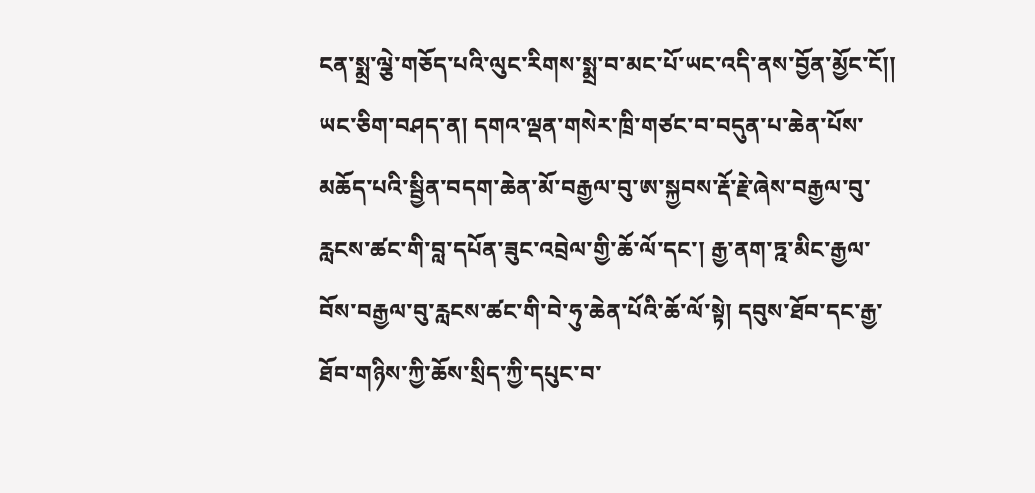ངན་སྨྲ་ལྕེ་གཅོད་པའི་ལུང་རིགས་སྨྲ་བ་མང་པོ་ཡང་འདི་ནས་བྱོན་མྱོང་ངོ།།
ཡང་ཅིག་བཤད་ན། དགའ་ལྡན་གསེར་ཁྲི་གཙང་བ་བདུན་པ་ཆེན་པོས་མཆོད་པའི་སྦྱིན་བདག་ཆེན་མོ་བརྒྱལ་བུ་ཨ་སྐྱབས་རྡོ་རྗེ་ཞེས་བརྒྱལ་བུ་རླངས་ཚང་གི་བླ་དཔོན་ཟུང་འབྲེལ་གྱི་ཆོ་ལོ་དང་། རྒྱ་ནག་ཏྰ་མིང་རྒྱལ་བོས་བརྒྱལ་བུ་རླངས་ཚང་གི་བེ་ཧུ་ཆེན་པོའི་ཆོ་ལོ་སྟེ། དབུས་ཐོབ་དང་རྒྱ་ཐོབ་གཉིས་ཀྱི་ཆོས་སྲིད་ཀྱི་དཔུང་བ་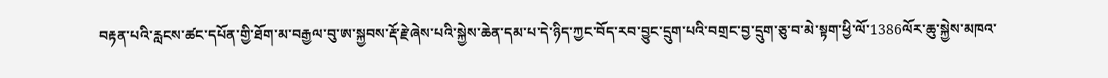བརྟན་པའི་རླངས་ཚང་དཔོན་གྱི་ཐོག་མ་བརྒྱལ་བུ་ཨ་སྐྱབས་རྡོ་རྗེ་ཞེས་པའི་སྐྱེས་ཆེན་དམ་པ་དེ་ཉིད་ཀྱང་བོད་རབ་བྱུང་དྲུག་པའི་བགྲང་བྱ་དྲུག་ཅུ་བ་མེ་སྟག་ཕྱི་ལོ་1386ལོར་ཆུ་སྐྱེས་མཁའ་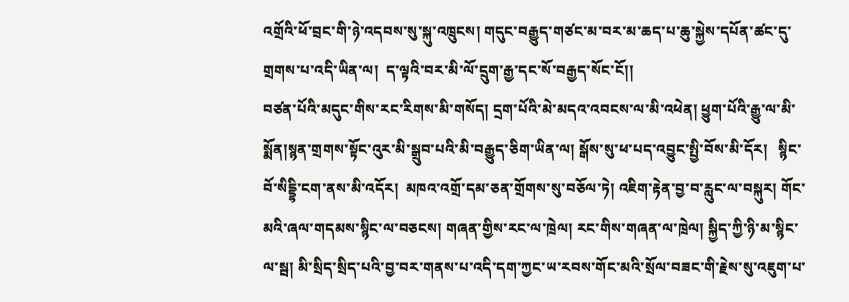འགྲོའི་ཕོ་བྲང་གི་ཉེ་འདབས་སུ་སྐུ་འཁྲུངས། གདུང་བརྒྱུད་གཙང་མ་བར་མ་ཆད་པ་ཆུ་སྐྱེས་དཔོན་ཚང་དུ་གྲགས་པ་འདི་ཡིན་ལ།  ད་ལྟའི་བར་མི་ལོ་དྲུག་རྒྱ་དང་སོ་བརྒྱད་སོང་ངོ།།
བཙན་པོའི་མདུང་གིས་རང་རིགས་མི་གསོད། དྲག་པོའི་མེ་མདའ་འབངས་ལ་མི་འཕེན། ཕྱུག་པོའི་རྒྱུ་ལ་མི་སྨོན།སྙན་གྲགས་སྟོང་འུར་མི་སྒྲུབ་པའི་མི་བརྒྱུད་ཅིག་ཡིན་ལ། སྒོས་སུ་ཕ་པད་འབྱུང་སྤྱི་བོས་མི་དོར།   སྙིང་བོ་སིདྡྷི་ངག་ནས་མི་འདོར།  མཁའ་འགྲོ་དམ་ཅན་གྲོགས་སུ་བཅོལ་ཏེ། འཇིག་རྟེན་བྱ་བ་རླུང་ལ་བསྐུར། གོང་མའི་ཞལ་གདམས་སྙིང་ལ་བཅངས། གཞན་གྱིས་རང་ལ་ཁྲེལ། རང་གིས་གཞན་ལ་ཁྲེལ། སྐྱིད་ཀྱི་ཉི་མ་སྙིང་ལ་སྦ། མི་སྲིད་སྲིད་པའི་བྱ་བར་གནས་པ་འདི་དག་ཀྱང་ཡ་རབས་གོང་མའི་སྲོལ་བཟང་གི་རྗེས་སུ་འཇུག་པ་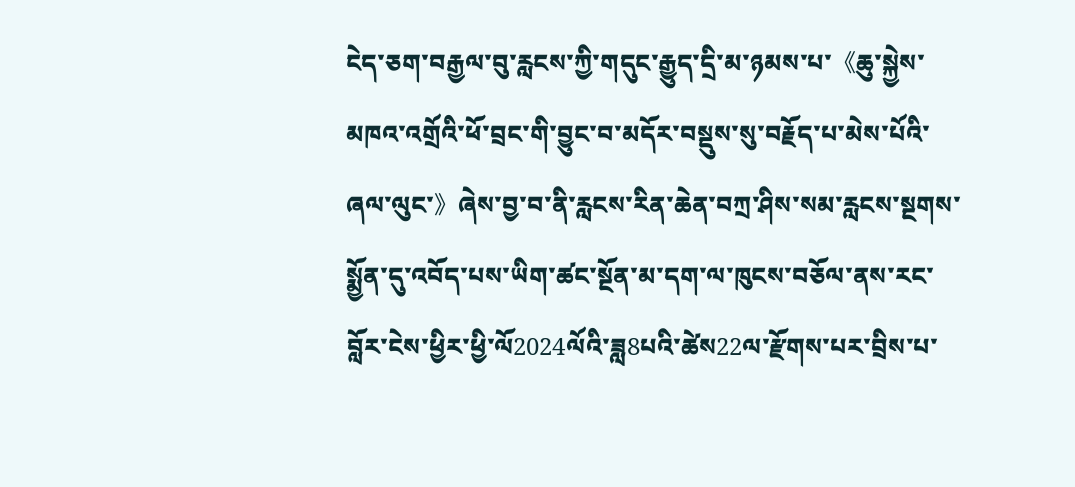ངེད་ཅག་བརྒྱལ་བུ་རླངས་ཀྱི་གདུང་རྒྱུད་དྲི་མ་ཉམས་པ་《ཆུ་སྐྱེས་མཁའ་འགྲོའི་ཕོ་བྲང་གི་བྱུང་བ་མདོར་བསྡུས་སུ་བརྗོད་པ་མེས་པོའི་ཞལ་ལུང་》ཞེས་བྱ་བ་ནི་རླངས་རིན་ཆེན་བཀྲ་ཤིས་སམ་རླངས་སྔགས་སྨྱོན་དུ་འབོད་པས་ཡིག་ཚང་སྔོན་མ་དག་ལ་ཁུངས་བཅོལ་ནས་རང་བློར་ངེས་ཕྱིར་ཕྱི་ལོ2024ལོའི་ཟླ8པའི་ཚེས22ལ་རྫོགས་པར་བྲིས་པ་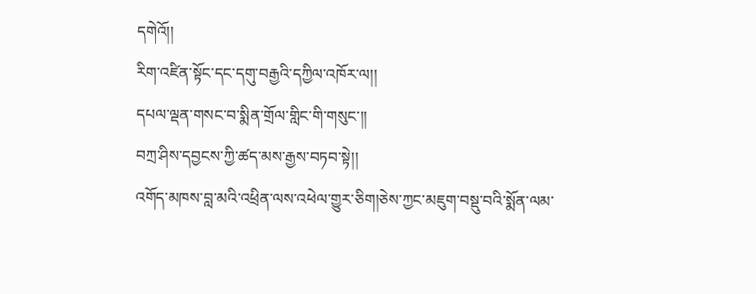དགེའོ།།
རིག་འཛིན་སྟོང་དང་དགུ་བརྒྱའི་དཀྱིལ་འཁོར་ལ།།
དཔལ་ལྡན་གསང་བ་སྨིན་གྲོལ་གླིང་གི་གསུང་།།
བཀྲ་ཤིས་དབྱངས་ཀྱི་ཚད་མས་རྒྱས་བཏབ་སྟེ།།
འགོད་མཁས་བླ་མའི་འཕྲིན་ལས་འཕེལ་གྱུར་ཅིག།ཅེས་ཀྱང་མཇུག་བསྡུ་བའི་སྨོན་ལམ་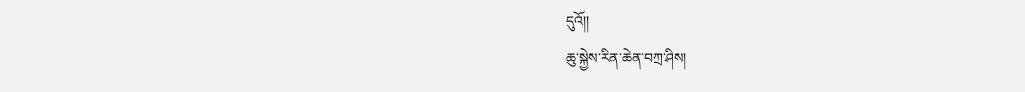དུའོ།།
ཆུ་སྐྱེས་རིན་ཆེན་བཀྲ་ཤིས།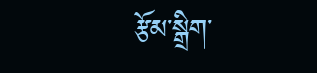རྩོམ་སྒྲིག་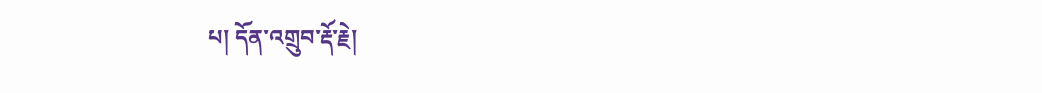པ། དོན་འགྲུབ་རྡོ་རྗེ།